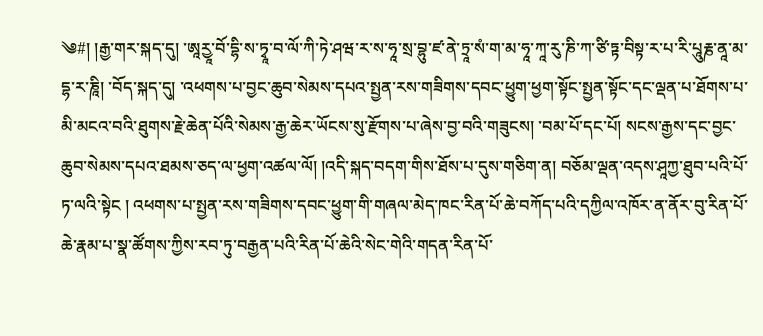༄#། །རྒྱ་གར་སྐད་དུ། ་ཨཱརྱཱ་བོ་དྷི་ས་ཏྭཱ་བ་ལོ་ཀི་ཏེ་ཤཝ་ར་ས་ཧཱ་སྲ་བྷུ་ཛ་ནེ་ཏྲཱ་སཾ་ག་མ་ཧཱ་ཀཱ་རུ་ཎི་ཀ་ཙི་ཏྟ་བིསྟ་ར་པ་རི་པཱུརྞ་ནཱ་མ་དྷ་ར་ཎཱི། ་བོད་སྐད་དུ། ་འཕགས་པ་བྱང་ཆུབ་སེམས་དཔའ་སྤྱན་རས་གཟིགས་དབང་ཕྱུག་ཕྱག་སྟོང་སྤྱན་སྟོང་དང་ལྡན་པ་ཐོགས་པ་མི་མངའ་བའི་ཐུགས་རྗེ་ཆེན་པོའི་སེམས་རྒྱ་ཆེར་ཡོངས་སུ་རྫོགས་པ་ཞེས་བྱ་བའི་གཟུངས། ་བམ་པོ་དང་པོ། སངས་རྒྱས་དང་བྱང་ཆུབ་སེམས་དཔའ་ཐམས་ཅད་ལ་ཕྱག་འཚལ་ལོ། །འདི་སྐད་བདག་གིས་ཐོས་པ་དུས་གཅིག་ན། བཅོམ་ལྡན་འདས་ཤཱཀྱ་ཐུབ་པའི་པོ་ཏ་ལའི་སྟེང ། འཕགས་པ་སྤྱན་རས་གཟིགས་དབང་ཕྱུག་གི་གཞལ་མེད་ཁང་རིན་པོ་ཆེ་བཀོད་པའི་དཀྱིལ་འཁོར་ན་ནོར་བུ་རིན་པོ་ཆེ་རྣམ་པ་སྣ་ཚོགས་ཀྱིས་རབ་ཏུ་བརྒྱན་པའི་རིན་པོ་ཆེའི་སེང་གེའི་གདན་རིན་པོ་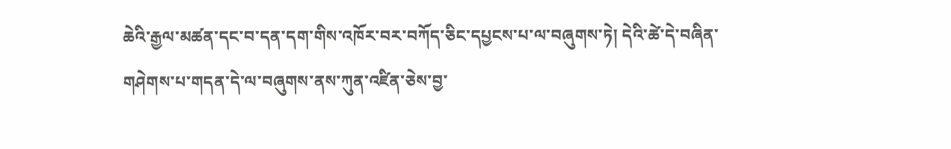ཆེའི་རྒྱལ་མཚན་དང་བ་དན་དག་གིས་འཁོར་བར་བཀོད་ཅིང་དཔྱངས་པ་ལ་བཞུགས་ཏེ། དེའི་ཚེ་དེ་བཞིན་གཤེགས་པ་གདན་དེ་ལ་བཞུགས་ནས་ཀུན་འཛིན་ཅེས་བྱ་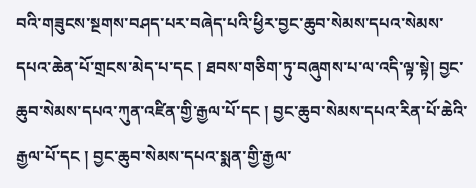བའི་གཟུངས་སྔགས་བཤད་པར་བཞེད་པའི་ཕྱིར་བྱང་ཆུབ་སེམས་དཔའ་སེམས་དཔའ་ཆེན་པོ་གྲངས་མེད་པ་དང ། ཐབས་གཅིག་ཏུ་བཞུགས་པ་ལ་འདི་ལྟ་སྟེ། བྱང་ཆུབ་སེམས་དཔའ་ཀུན་འཛིན་གྱི་རྒྱལ་པོ་དང ། བྱང་ཆུབ་སེམས་དཔའ་རིན་པོ་ཆེའི་རྒྱལ་པོ་དང ། བྱང་ཆུབ་སེམས་དཔའ་སྨན་གྱི་རྒྱལ་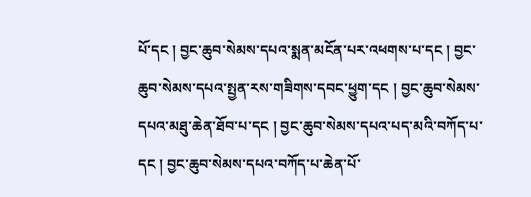པོ་དང ། བྱང་ཆུབ་སེམས་དཔའ་སྨན་མངོན་པར་འཕགས་པ་དང ། བྱང་ཆུབ་སེམས་དཔའ་སྤྱན་རས་གཟིགས་དབང་ཕྱུག་དང ། བྱང་ཆུབ་སེམས་དཔའ་མཐུ་ཆེན་ཐོབ་པ་དང ། བྱང་ཆུབ་སེམས་དཔའ་པད་མའི་བཀོད་པ་དང ། བྱང་ཆུབ་སེམས་དཔའ་བཀོད་པ་ཆེན་པོ་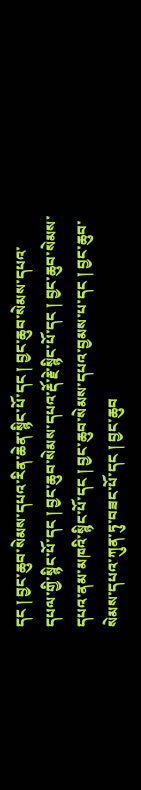དང ། བྱང་ཆུབ་སེམས་དཔའ་རིན་ཆེན་སྙིང་པོ་དང ། བྱང་ཆུབ་སེམས་དཔའ་དཔལ་གྱི་སྙིང་པོ་དང ། བྱང་ཆུབ་སེམས་དཔའ་རྡོ་རྗེ་སྙིང་པོ་དང ། བྱང་ཆུབ་སེམས་དཔའ་ནམ་མཁའི་སྙིང་པོ་དང ། བྱང་ཆུབ་སེམས་དཔའ་བྱམས་པ་དང ། བྱང་ཆུབ་སེམས་དཔའ་ཀུན་ཏུ་བཟང་པོ་དང ། བྱང་ཆུབ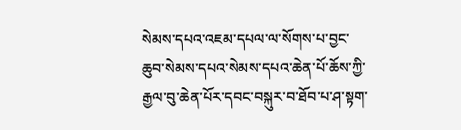སེམས་དཔའ་འཇམ་དཔལ་ལ་སོགས་པ་བྱང་ཆུབ་སེམས་དཔའ་སེམས་དཔའ་ཆེན་པོ་ཆོས་ཀྱི་རྒྱལ་བུ་ཆེན་པོར་དབང་བསྐུར་བ་ཐོབ་པ་ཤ་སྟག་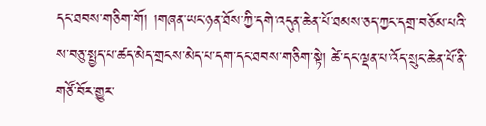དང་ཐབས་གཅིག་གོ། །གཞན་ཡང་ཉན་ཐོས་ཀྱི་དགེ་འདུན་ཆེན་པོ་ཐམས་ཅད་ཀྱང་དགྲ་བཅོམ་པའི་ས་བཅུ་སྤྱད་པ་ཚད་མེད་གྲངས་མེད་པ་དག་དང་ཐབས་གཅིག་སྟེ། ཚེ་དང་ལྡན་པ་འོད་སྲུང་ཆེན་པོ་ནི་གཙོ་བོར་གྱུར་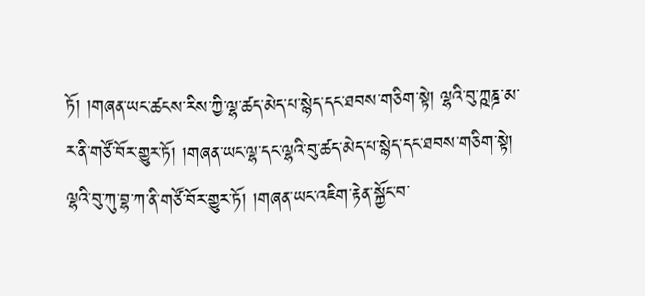ཏོ། །གཞན་ཡང་ཚངས་རིས་ཀྱི་ལྷ་ཚད་མེད་པ་སྙེད་དང་ཐབས་གཅིག་སྟེ། ལྷའི་བུ་ཀྵཎྜ་མ་ར་ནི་གཙོ་བོར་གྱུར་ཏོ། །གཞན་ཡང་ལྷ་དང་ལྷའི་བུ་ཚད་མེད་པ་སྙེད་དང་ཐབས་གཅིག་སྟེ། ལྷའི་བུ་ཀུ་བྷ་ཀ་ནི་གཙོ་བོར་གྱུར་ཏོ། །གཞན་ཡང་འཇིག་རྟེན་སྐྱོང་བ་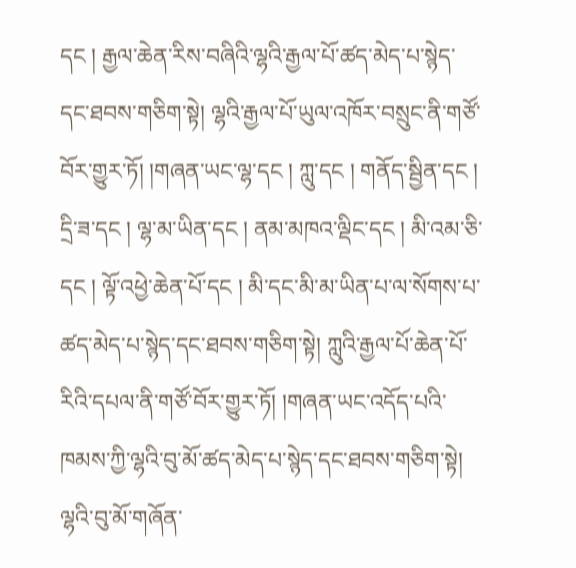དང ། རྒྱལ་ཆེན་རིས་བཞིའི་ལྷའི་རྒྱལ་པོ་ཚད་མེད་པ་སྙེད་དང་ཐབས་གཅིག་སྟེ། ལྷའི་རྒྱལ་པོ་ཡུལ་འཁོར་བསྲུང་ནི་གཙོ་བོར་གྱུར་ཏོ། །གཞན་ཡང་ལྷ་དང ། ཀླུ་དང ། གནོད་སྦྱིན་དང ། དྲི་ཟ་དང ། ལྷ་མ་ཡིན་དང ། ནམ་མཁའ་ལྡིང་དང ། མི་འམ་ཅི་དང ། ལྟོ་འཕྱེ་ཆེན་པོ་དང ། མི་དང་མི་མ་ཡིན་པ་ལ་སོགས་པ་ཚད་མེད་པ་སྙེད་དང་ཐབས་གཅིག་སྟེ། ཀླུའི་རྒྱལ་པོ་ཆེན་པོ་རིའི་དཔལ་ནི་གཙོ་བོར་གྱུར་ཏོ། །གཞན་ཡང་འདོད་པའི་ཁམས་ཀྱི་ལྷའི་བུ་མོ་ཚད་མེད་པ་སྙེད་དང་ཐབས་གཅིག་སྟེ། ལྷའི་བུ་མོ་གཞོན་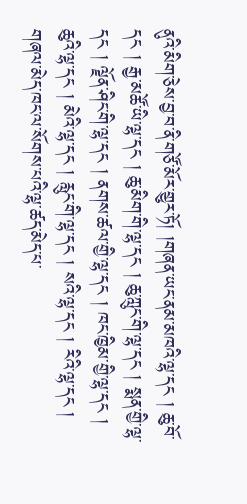ནུའི་མིག་ཅེས་བྱ་བ་ནི་གཙོ་མོར་གྱུར་ཏོ། །གཞན་ཡང་ནམ་མཁའི་ལྷ་དང ། ཆུ་བོ་དང ། རྒྱ་མཚོ་ཡི་ལྷ་དང ། ཆུ་མིག་གི་ལྷ་དང ། ཆུ་ཀླུང་གི་ལྷ་དང ། སྨན་གྱི་ལྷ་དང ། ལྗོན་ཤིང་གི་ལྷ་དང ། ནགས་ཚལ་གྱི་ལྷ་དང ། ཁང་ཁྱིམ་གྱི་ལྷ་དང ། ཆུའི་ལྷ་དང ། མེའི་ལྷ་དང ། རླུང་གི་ལྷ་དང ། སའི་ལྷ་དང ། རིའི་ལྷ་དང ། གཞལ་མེད་ཁང་ལ་སོགས་པའི་ལྷ་ཚད་མེད་པ་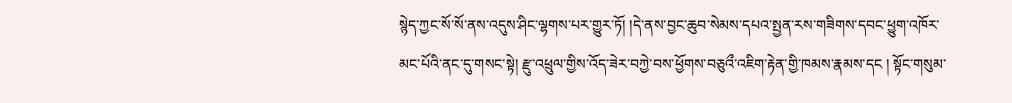སྙེད་ཀྱང་སོ་སོ་ནས་འདུས་ཤིང་ལྷགས་པར་གྱུར་ཏོ། །དེ་ནས་བྱང་ཆུབ་སེམས་དཔའ་སྤྱན་རས་གཟིགས་དབང་ཕྱུག་འཁོར་མང་པོའི་ནང་དུ་གསང་སྟེ། རྫུ་འཕྲུལ་གྱིས་འོད་ཟེར་བཀྱེ་བས་ཕྱོགས་བཅུའྀ་འཇིག་རྟེན་གྱི་ཁམས་རྣམས་དང ། སྟོང་གསུམ་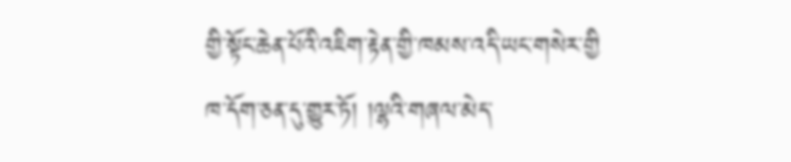གྱི་སྟོང་ཆེན་པོའི་འཇིག་རྟེན་གྱི་ཁམས་འདི་ཡང་གསེར་གྱི
ཁ་དོག་ཅན་དུ་གྱུར་ཏོ། །ལྷའི་གཞལ་མེད་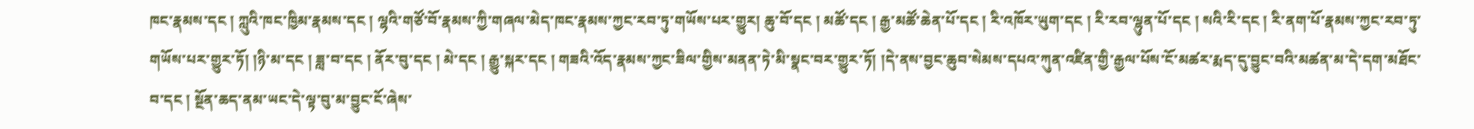ཁང་རྣམས་དང ། ཀླུའི་ཁང་ཁྱིམ་རྣམས་དང ། ལྷའི་གཙོ་བོ་རྣམས་ཀྱི་གཞལ་མེད་ཁང་རྣམས་ཀྱང་རབ་ཏུ་གཡོས་པར་གྱུར། ཆུ་བོ་དང ། མཚོ་དང ། རྒྱ་མཚོ་ཆེན་པོ་དང ། རི་འཁོར་ཡུག་དང ། རི་རབ་ལྷུན་པོ་དང ། སའི་རི་དང ། རི་ནག་པོ་རྣམས་ཀྱང་རབ་ཏུ་གཡོས་པར་གྱུར་ཏོ། །ཉི་མ་དང ། ཟླ་བ་དང ། ནོར་བུ་དང ། མེ་དང ། རྒྱུ་སྐར་དང ། གཟའི་འོད་རྣམས་ཀྱང་ཟིལ་གྱིས་མནན་ཏེ་མི་སྣང་བར་གྱུར་ཏོ། །དེ་ནས་བྱང་ཆུབ་སེམས་དཔའ་ཀུན་འཛིན་གྱི་རྒྱལ་པོས་ངོ་མཚར་རྨད་དུ་བྱུང་བའི་མཚན་མ་དེ་དག་མཐོང་བ་དང ། སྔོན་ཆད་ནམ་ཡང་དེ་ལྟ་བུ་མ་བྱུང་ངོ་ཞེས་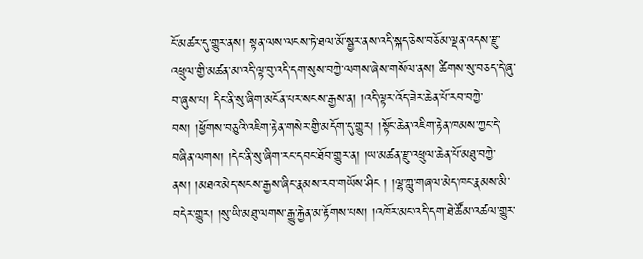ངོ་མཚར་དུ་གྱུར་ནས། སྟན་ལས་ལངས་ཏེ་ཐལ་མོ་སྦྱར་ནས་འདི་སྐད་ཅེས་བཅོམ་ལྡན་འདས་རྫུ་འཕྲུལ་གྱི་མཚན་མ་འདི་ལྟ་བུ་འདི་དག་སུས་བཀྱེ་ལགས་ཞེས་གསོལ་ནས། ཚིགས་སུ་བཅད་དེ་ཞུ་བ་ཞུས་པ། དིང་ནི་སུ་ཞིག་མངོན་པར་སངས་རྒྱས་ན། །འདི་ལྟར་འོད་ཟེར་ཆེན་པོ་རབ་བཀྱེ་བས། །ཕྱོགས་བཅུའི་འཇིག་རྟེན་གསེར་གྱི་མདོག་དུ་གྱུར། །སྟོང་ཆེན་འཇིག་རྟེན་ཁམས་ཀྱང་དེ་བཞིན་ལགས། །དེང་ནི་སུ་ཞིག་རང་དབང་ཐོབ་གྱུར་ན། །ཡ་མཚན་རྫུ་འཕྲུལ་ཆེན་པོ་མཐུ་བཀྱེ་ནས། །མཐའ་མེད་སངས་རྒྱས་ཞིང་རྣམས་རབ་གཡོས་ཤིང ། །ལྷ་ཀླུ་གཞལ་མེད་ཁང་རྣམས་མི་བདེར་གྱུར། །སུ་ཡི་མཐུ་ལགས་རྒྱུ་རྐྱེན་མ་རྟོགས་པས། །འཁོར་མང་འདི་དག་ཐེ་ཚོམ་འཚལ་གྱུར་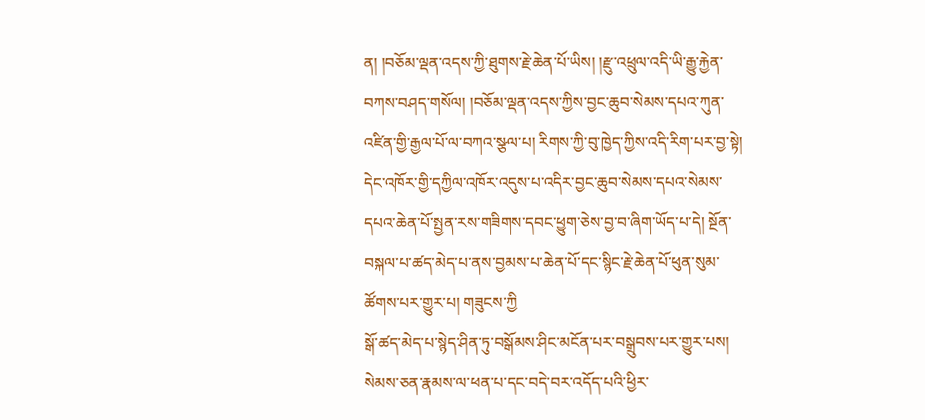ན། །བཅོམ་ལྡན་འདས་ཀྱི་ཐུགས་རྗེ་ཆེན་པོ་ཡིས། །རྫུ་འཕྲུལ་འདི་ཡི་རྒྱུ་རྐྱེན་བཀས་བཤད་གསོལ། །བཅོམ་ལྡན་འདས་ཀྱིས་བྱང་ཆུབ་སེམས་དཔའ་ཀུན་འཛིན་གྱི་རྒྱལ་པོ་ལ་བཀའ་སྩལ་པ། རིགས་ཀྱི་བུ་ཁྱེད་ཀྱིས་འདི་རིག་པར་བྱ་སྟེ། དེང་འཁོར་གྱི་དཀྱིལ་འཁོར་འདུས་པ་འདིར་བྱང་ཆུབ་སེམས་དཔའ་སེམས་དཔའ་ཆེན་པོ་སྤྱན་རས་གཟིགས་དབང་ཕྱུག་ཅེས་བྱ་བ་ཞིག་ཡོད་པ་དེ། སྔོན་བསྐལ་པ་ཚད་མེད་པ་ནས་བྱམས་པ་ཆེན་པོ་དང་སྙིང་རྗེ་ཆེན་པོ་ཕུན་སུམ་ཚོགས་པར་གྱུར་པ། གཟུངས་ཀྱི
སྒོ་ཚད་མེད་པ་སྙེད་ཤིན་ཏུ་བསྒོམས་ཤིང་མངོན་པར་བསྒྲུབས་པར་གྱུར་པས། སེམས་ཅན་རྣམས་ལ་ཕན་པ་དང་བདེ་བར་འདོད་པའི་ཕྱིར་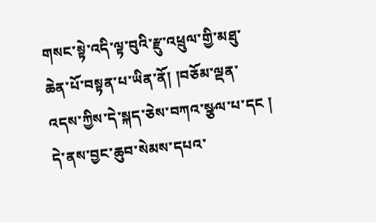གསང་སྟེ་འདི་ལྟ་བུའི་རྫུ་འཕྲུལ་གྱི་མཐུ་ཆེན་པོ་བསྟན་པ་ཡིན་ནོ། །བཅོམ་ལྡན་འདས་ཀྱིས་དེ་སྐད་ཅེས་བཀའ་སྩལ་པ་དང ། དེ་ནས་བྱང་ཆུབ་སེམས་དཔའ་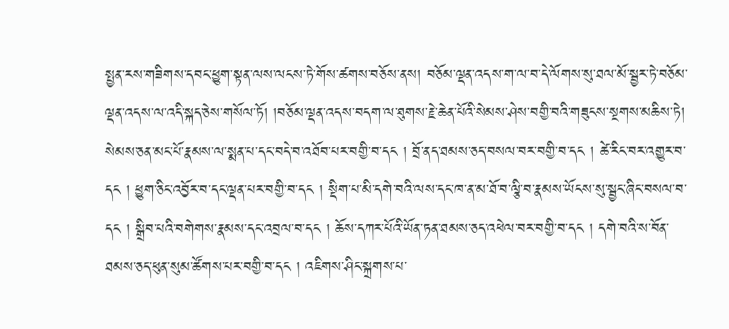སྤྱན་རས་གཟིགས་དབང་ཕྱུག་སྟན་ལས་ལངས་ཏེ་གོས་ཚགས་བཅོས་ནས། བཅོམ་ལྡན་འདས་ག་ལ་བ་དེ་ལོགས་སུ་ཐལ་མོ་སྦྱར་ཏེ་བཅོམ་ལྡན་འདས་ལ་འདི་སྐད་ཅེས་གསོལ་ཏོ། །བཅོམ་ལྡན་འདས་བདག་ལ་ཐུགས་རྗེ་ཆེན་པོའི་སེམས་ཤེས་བགྱི་བའི་གཟུངས་སྔགས་མཆིས་ཏེ། སེམས་ཅན་མང་པོ་རྣམས་ལ་སྨན་པ་དང་བདེ་བ་འཐོབ་པར་བགྱི་བ་དང ། བྲོ་ནད་ཐམས་ཅད་བསལ་བར་བགྱི་བ་དང ། ཚེ་རིང་བར་འགྱུར་བ་དང ། ཕྱུག་ཅིང་འབྱོར་བ་དང་ལྡན་པར་བགྱི་བ་དང ། སྡིག་པ་མི་དགེ་བའི་ལས་དང་ཁ་ན་མ་ཐོ་བ་ལྕི་བ་རྣམས་ཡོངས་སུ་སྦྱང་ཞིང་བསལ་བ་དང ། སྒྲིབ་པའི་བགེགས་རྣམས་དང་འབྲལ་བ་དང ། ཆོས་དཀར་པོའི་ཡོན་ཏན་ཐམས་ཅད་འཕེལ་བར་བགྱི་བ་དང ། དགེ་བའི་ས་བོན་ཐམས་ཅད་ཕུན་སུམ་ཚོགས་པར་བགྱི་བ་དང ། འཇིགས་ཤིང་སྐྲགས་པ་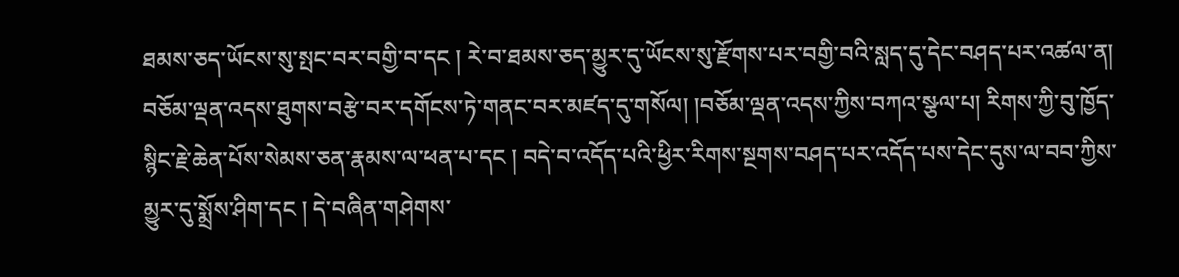ཐམས་ཅད་ཡོངས་སུ་སྤང་བར་བགྱི་བ་དང ། རེ་བ་ཐམས་ཅད་མྱུར་དུ་ཡོངས་སུ་རྫོགས་པར་བགྱི་བའི་སླད་དུ་དེང་བཤད་པར་འཚལ་ན། བཅོམ་ལྡན་འདས་ཐུགས་བརྩེ་བར་དགོངས་ཏེ་གནང་བར་མཛད་དུ་གསོལ། །བཅོམ་ལྡན་འདས་ཀྱིས་བཀའ་སྩལ་པ། རིགས་ཀྱི་བུ་ཁྱོད་སྙིང་རྗེ་ཆེན་པོས་སེམས་ཅན་རྣམས་ལ་ཕན་པ་དང ། བདེ་བ་འདོད་པའི་ཕྱིར་རིགས་སྔགས་བཤད་པར་འདོད་པས་དེང་དུས་ལ་བབ་ཀྱིས་མྱུར་དུ་སྨྲོས་ཤིག་དང ། དེ་བཞིན་གཤེགས་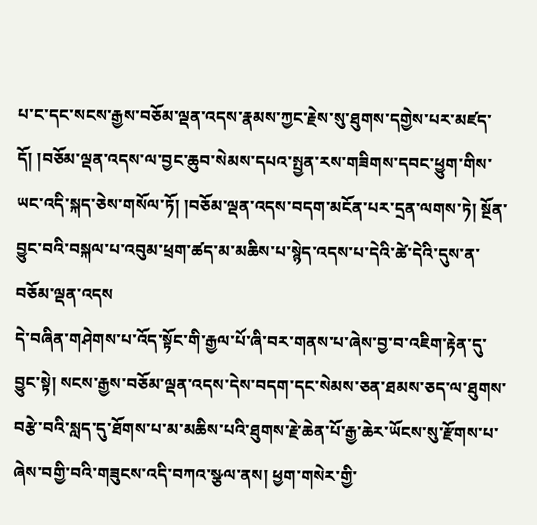པ་ང་དང་སངས་རྒྱས་བཅོམ་ལྡན་འདས་རྣམས་ཀྱང་རྗེས་སུ་ཐུགས་དགྱེས་པར་མཛད་དོ། །བཅོམ་ལྡན་འདས་ལ་བྱང་ཆུབ་སེམས་དཔའ་སྤྱན་རས་གཟིགས་དབང་ཕྱུག་གིས་ཡང་འདི་སྐད་ཅེས་གསོལ་ཏོ། །བཅོམ་ལྡན་འདས་བདག་མངོན་པར་དྲན་ལགས་ཏེ། སྔོན་བྱུང་བའི་བསྐལ་པ་འབུམ་ཕྲག་ཚད་མ་མཆིས་པ་སྙེད་འདས་པ་དེའི་ཚེ་དེའི་དུས་ན་བཅོམ་ལྡན་འདས
དེ་བཞིན་གཤེགས་པ་འོད་སྟོང་གི་རྒྱལ་པོ་ཞི་བར་གནས་པ་ཞེས་བྱ་བ་འཇིག་རྟེན་དུ་བྱུང་སྟེ། སངས་རྒྱས་བཅོམ་ལྡན་འདས་དེས་བདག་དང་སེམས་ཅན་ཐམས་ཅད་ལ་ཐུགས་བརྩེ་བའི་སླད་དུ་ཐོགས་པ་མ་མཆིས་པའི་ཐུགས་རྗེ་ཆེན་པོ་རྒྱ་ཆེར་ཡོངས་སུ་རྫོགས་པ་ཞེས་བགྱི་བའི་གཟུངས་འདི་བཀའ་སྩལ་ནས། ཕྱག་གསེར་གྱི་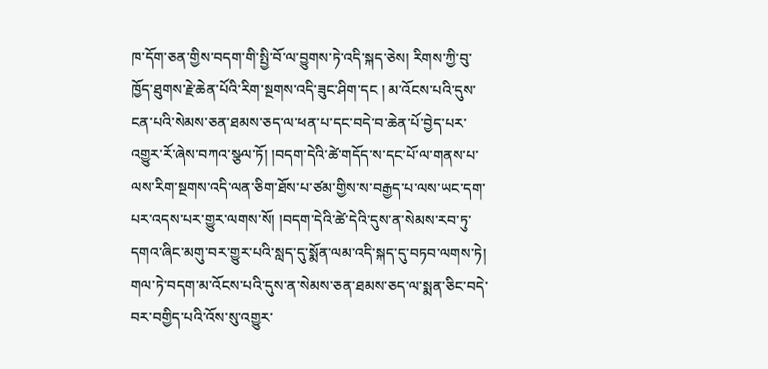ཁ་དོག་ཅན་གྱིས་བདག་གི་སྤྱི་བོ་ལ་བྱུགས་ཏེ་འདི་སྐད་ཅེས། རིགས་ཀྱི་བུ་ཁྱོད་ཐུགས་རྗེ་ཆེན་པོའི་རིག་སྔགས་འདི་ཟུང་ཤིག་དང ། མ་འོངས་པའི་དུས་ངན་པའི་སེམས་ཅན་ཐམས་ཅད་ལ་ཕན་པ་དང་བདེ་བ་ཆེན་པོ་བྱེད་པར་འགྱུར་རོ་ཞེས་བཀའ་སྩལ་ཏོ། །བདག་དེའི་ཚེ་གདོད་ས་དང་པོ་ལ་གནས་པ་ལས་རིག་སྔགས་འདི་ལན་ཅིག་ཐོས་པ་ཙམ་གྱིས་ས་བརྒྱད་པ་ལས་ཡང་དག་པར་འདས་པར་གྱུར་ལགས་སོ། །བདག་དེའི་ཚེ་དེའི་དུས་ན་སེམས་རབ་ཏུ་དགའ་ཞིང་མགུ་བར་གྱུར་པའི་སླད་དུ་སྨོན་ལམ་འདི་སྐད་དུ་བཏབ་ལགས་ཏེ། གལ་ཏེ་བདག་མ་འོངས་པའི་དུས་ན་སེམས་ཅན་ཐམས་ཅད་ལ་སྨན་ཅིང་བདེ་བར་བགྱིད་པའི་འོས་སུ་འགྱུར་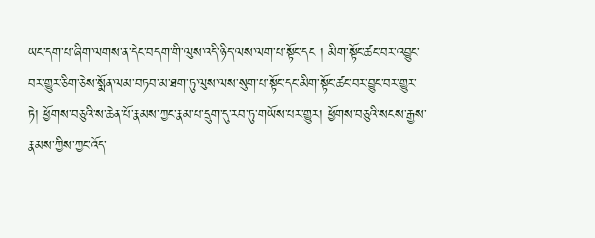ཡང་དག་པ་ཞིག་ལགས་ན་དེང་བདག་གི་ལུས་འདི་ཉིད་ལས་ལག་པ་སྟོང་དང ། མིག་སྟོང་ཚང་བར་འབྱུང་བར་གྱུར་ཅིག་ཅེས་སྨོན་ལམ་བཏབ་མ་ཐག་ཏུ་ལུས་ལས་སུག་པ་སྟོང་དང་མིག་སྟོང་ཚང་བར་བྱུང་བར་གྱུར་ཏེ། ཕྱོགས་བཅུའི་ས་ཆེན་པོ་རྣམས་ཀྱང་རྣམ་པ་དྲུག་དུ་རབ་ཏུ་གཡོས་པར་གྱུར། ཕྱོགས་བཅུའི་སངས་རྒྱས་རྣམས་ཀྱིས་ཀྱང་འོད་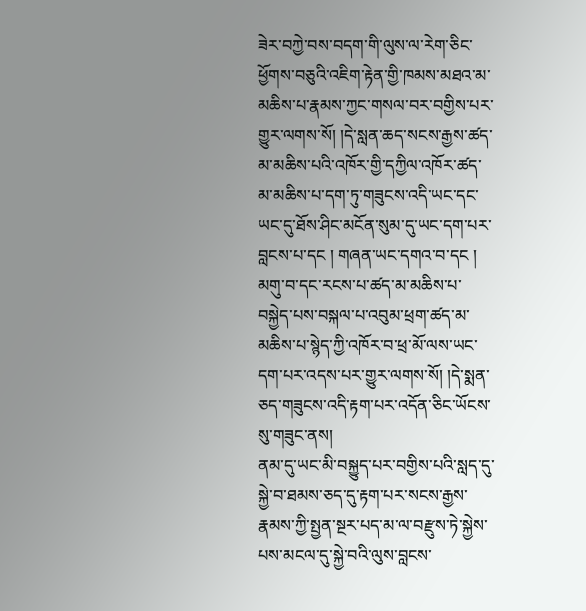ཟེར་བཀྱེ་བས་བདག་གི་ལུས་ལ་རེག་ཅིང་ཕྱོགས་བཅུའི་འཇིག་རྟེན་གྱི་ཁམས་མཐའ་མ་མཆིས་པ་རྣམས་ཀྱང་གསལ་བར་བགྱིས་པར་གྱུར་ལགས་སོ། །དེ་སླན་ཆད་སངས་རྒྱས་ཚད་མ་མཆིས་པའི་འཁོར་གྱི་དཀྱིལ་འཁོར་ཚད་མ་མཆིས་པ་དག་ཏུ་གཟུངས་འདི་ཡང་དང་ཡང་དུ་ཐོས་ཤིང་མངོན་སུམ་དུ་ཡང་དག་པར་བླངས་པ་དང ། གཞན་ཡང་དགའ་བ་དང ། མགུ་བ་དང་རངས་པ་ཚད་མ་མཆིས་པ་བསྐྱེད་པས་བསྐལ་པ་འབུམ་ཕྲག་ཚད་མ་མཆིས་པ་སྙེད་ཀྱི་འཁོར་བ་ཕྲ་མོ་ལས་ཡང་དག་པར་འདས་པར་གྱུར་ལགས་སོ། །དེ་སྨན་ཅད་གཟུངས་འདི་རྟག་པར་འདོན་ཅིང་ཡོངས་སུ་གཟུང་ནས།
ནམ་དུ་ཡང་མི་བསྐྱུད་པར་བགྱིས་པའི་སླད་དུ་སྐྱེ་བ་ཐམས་ཅད་དུ་རྟག་པར་སངས་རྒྱས་རྣམས་ཀྱི་སྤྱན་སྔར་པད་མ་ལ་བརྫུས་ཏེ་སྐྱེས་པས་མངལ་དུ་སྐྱེ་བའི་ལུས་བླངས་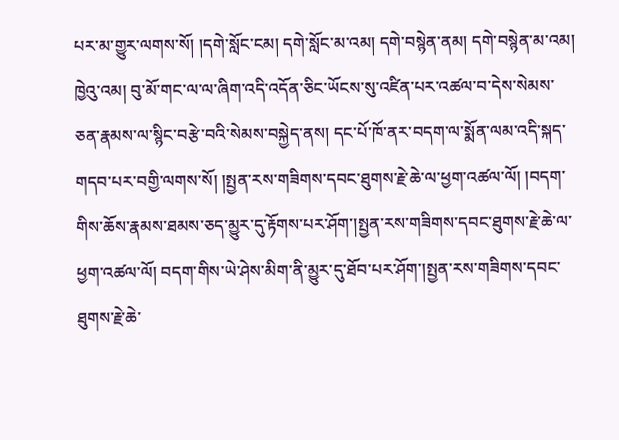པར་མ་གྱུར་ལགས་སོ། །དགེ་སློང་ངམ། དགེ་སློང་མ་འམ། དགེ་བསྙེན་ནམ། དགེ་བསྙེན་མ་འམ། ཁྱེའུ་འམ། བུ་མོ་གང་ལ་ལ་ཞིག་འདི་འདོན་ཅིང་ཡོངས་སུ་འཛིན་པར་འཚལ་བ་དེས་སེམས་ཅན་རྣམས་ལ་སྙིང་བརྩེ་བའི་སེམས་བསྐྱེད་ནས། དང་པོ་ཁོ་ནར་བདག་ལ་སྨོན་ལམ་འདི་སྐད་གདབ་པར་བགྱི་ལགས་སོ། །སྤྱན་རས་གཟིགས་དབང་ཐུགས་རྗེ་ཆེ་ལ་ཕྱག་འཚལ་ལོ། །བདག་གིས་ཆོས་རྣམས་ཐམས་ཅད་མྱུར་དུ་རྟོགས་པར་ཤོག་།སྤྱན་རས་གཟིགས་དབང་ཐུགས་རྗེ་ཆེ་ལ་ཕྱག་འཚལ་ལོ། བདག་གིས་ཡེ་ཤེས་མིག་ནི་མྱུར་དུ་ཐོབ་པར་ཤོག་།སྤྱན་རས་གཟིགས་དབང་ཐུགས་རྗེ་ཆེ་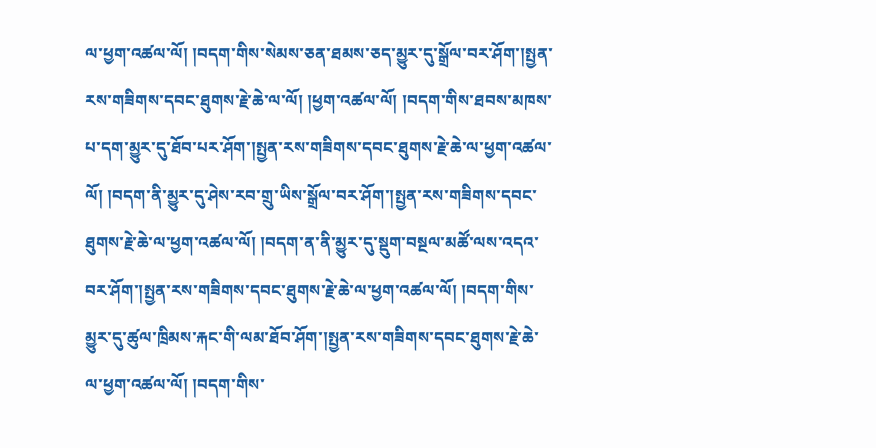ལ་ཕྱག་འཚལ་ལོ། །བདག་གིས་སེམས་ཅན་ཐམས་ཅད་མྱུར་དུ་སྒྲོལ་བར་ཤོག་།སྤྱན་རས་གཟིགས་དབང་ཐུགས་རྗེ་ཆེ་ལ་ལོ། །ཕྱག་འཚལ་ལོ། །བདག་གིས་ཐབས་མཁས་པ་དག་མྱུར་དུ་ཐོབ་པར་ཤོག་།སྤྱན་རས་གཟིགས་དབང་ཐུགས་རྗེ་ཆེ་ལ་ཕྱག་འཚལ་ལོ། །བདག་ནི་མྱུར་དུ་ཤེས་རབ་གྲུ་ཡིས་སྒྲོལ་བར་ཤོག་།སྤྱན་རས་གཟིགས་དབང་ཐུགས་རྗེ་ཆེ་ལ་ཕྱག་འཚལ་ལོ། །བདག་ན་ནི་མྱུར་དུ་སྡུག་བསྔལ་མཚོ་ལས་འདའ་བར་ཤོག་།སྤྱན་རས་གཟིགས་དབང་ཐུགས་རྗེ་ཆེ་ལ་ཕྱག་འཚལ་ལོ། །བདག་གིས་མྱུར་དུ་ཚུལ་ཁྲིམས་རྐང་གི་ལམ་ཐོབ་ཤོག་།སྤྱན་རས་གཟིགས་དབང་ཐུགས་རྗེ་ཆེ་ལ་ཕྱག་འཚལ་ལོ། །བདག་གིས་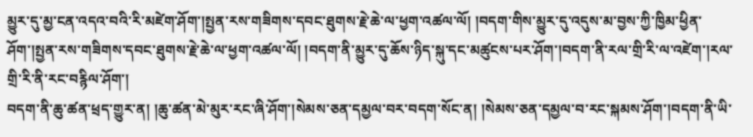མྱུར་དུ་མྱ་ངན་འདའ་བའི་རི་མཛེག་ཤོག་།སྤྱན་རས་གཟིགས་དབང་ཐུགས་རྗེ་ཆེ་ལ་ཕྱག་འཚལ་ལོ། །བདག་གིས་མྱུར་དུ་འདུས་མ་བྱས་ཀྱི་ཁྱིམ་ཕྱིན་ཤོག་།སྤྱན་རས་གཟིགས་དབང་ཐུགས་རྗེ་ཆེ་ལ་ཕྱག་འཚལ་ལོ། །བདག་ནི་མྱུར་དུ་ཆོས་ཉིད་སྐུ་དང་མཚུངས་པར་ཤོག་།བདག་ནི་རལ་གྲི་རི་ལ་འཛེག་།རལ་གྲི་རི་ནི་རང་བརྙིལ་ཤོག་།
བདག་ནི་ཆུ་ཚན་ཕྲད་གྱུར་ན། །ཆུ་ཚན་མེ་མུར་རང་ཞི་ཤོག་།སེམས་ཅན་དམྱལ་བར་བདག་སོང་ན། །སེམས་ཅན་དམྱལ་བ་རང་སྐམས་ཤོག་།བདག་ནི་ཡི་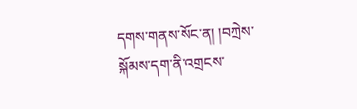དགས་གནས་སོང་ན། །བཀྲེས་སྐོམས་དག་ནི་འགྲངས་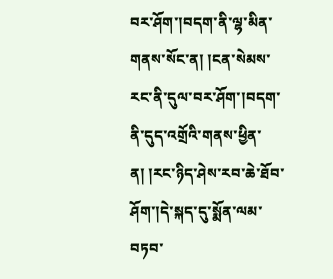བར་ཤོག་།བདག་ནི་ལྷ་མིན་གནས་སོང་ན། །ངན་སེམས་རང་ནི་དུལ་བར་ཤོག་།བདག་ནི་དུད་འགྲོའི་གནས་ཕྱིན་ན། །རང་ཉིད་ཤེས་རབ་ཆེ་ཐོབ་ཤོག་།དེ་སྐད་དུ་སྨོན་ལམ་བཏབ་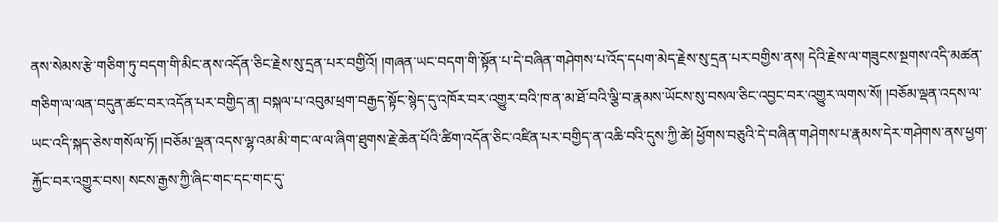ནས་སེམས་རྩེ་གཅིག་ཏུ་བདག་གི་མིང་ནས་འདོན་ཅིང་རྗེས་སུ་དྲན་པར་བགྱིའོ། །གཞན་ཡང་བདག་གི་སྟོན་པ་དེ་བཞིན་གཤེགས་པ་འོད་དཔག་མེད་རྗེས་སུ་དྲན་པར་བགྱིས་ནས། དེའི་རྗེས་ལ་གཟུངས་སྔགས་འདི་མཚན་གཅིག་ལ་ལན་བདུན་ཚང་བར་འདོན་པར་བགྱིད་ན། བསྐལ་པ་འབུམ་ཕྲག་བརྒྱད་སྟོང་སྙེད་དུ་འཁོར་བར་འགྱུར་བའི་ཁ་ན་མ་ཐོ་བའི་ལྕི་བ་རྣམས་ཡོངས་སུ་བསལ་ཅིང་འབྱང་བར་འགྱུར་ལགས་སོ། །བཅོམ་ལྡན་འདས་ལ་ཡང་འདི་སྐད་ཅེས་གསོལ་ཏོ། །བཅོམ་ལྡན་འདས་ལྷ་འམ་མི་གང་ལ་ལ་ཞིག་ཐུགས་རྗེ་ཆེན་པོའི་ཚིག་འདོན་ཅིང་འཛིན་པར་བགྱིད་ན་འཆི་བའི་དུས་ཀྱི་ཚེ། ཕྱོགས་བཅུའི་དེ་བཞིན་གཤེགས་པ་རྣམས་དེར་གཤེགས་ནས་ཕྱག་རྐྱོང་བར་འགྱུར་བས། སངས་རྒྱས་ཀྱི་ཞིང་གང་དང་གང་དུ་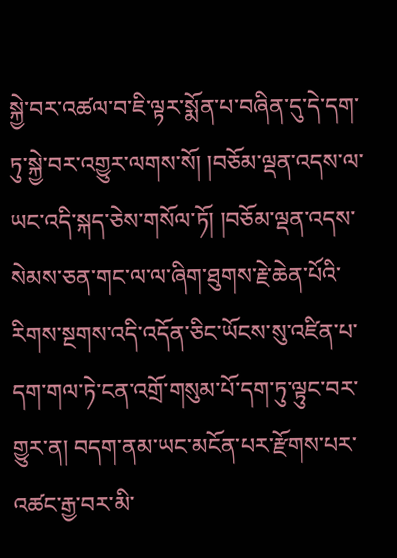སྐྱེ་བར་འཚལ་བ་ཇི་ལྟར་སྨོན་པ་བཞིན་དུ་དེ་དག་ཏུ་སྐྱེ་བར་འགྱུར་ལགས་སོ། །བཅོམ་ལྡན་འདས་ལ་ཡང་འདི་སྐད་ཅེས་གསོལ་ཏོ། །བཅོམ་ལྡན་འདས་སེམས་ཅན་གང་ལ་ལ་ཞིག་ཐུགས་རྗེ་ཆེན་པོའི་རིགས་སྔགས་འདི་འདོན་ཅིང་ཡོངས་སུ་འཛིན་པ་དག་གལ་ཏེ་ངན་འགྲོ་གསུམ་པོ་དག་ཏུ་ལྟུང་བར་གྱུར་ན། བདག་ནམ་ཡང་མངོན་པར་རྫོགས་པར་འཚང་རྒྱ་བར་མི་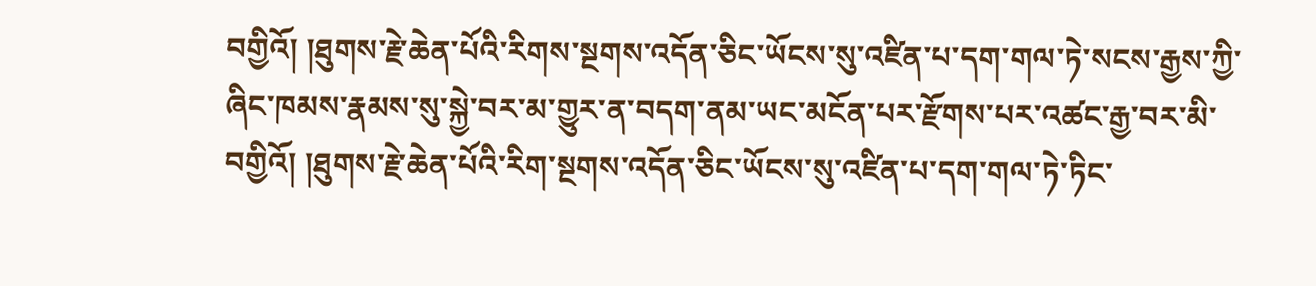བགྱིའོ། །ཐུགས་རྗེ་ཆེན་པོའི་རིགས་སྔགས་འདོན་ཅིང་ཡོངས་སུ་འཛིན་པ་དག་གལ་ཏེ་སངས་རྒྱས་ཀྱི་ཞིང་ཁམས་རྣམས་སུ་སྐྱེ་བར་མ་གྱུར་ན་བདག་ནམ་ཡང་མངོན་པར་རྫོགས་པར་འཚང་རྒྱ་བར་མི་བགྱིའོ། །ཐུགས་རྗེ་ཆེན་པོའི་རིག་སྔགས་འདོན་ཅིང་ཡོངས་སུ་འཛིན་པ་དག་གལ་ཏེ་ཏིང་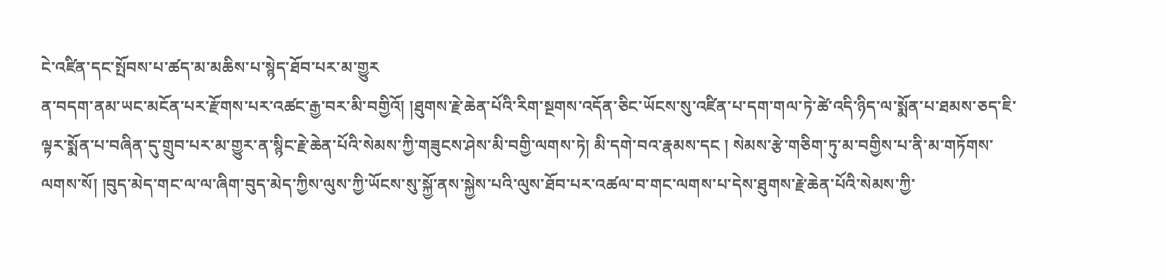ངེ་འཛིན་དང་སྤོབས་པ་ཚད་མ་མཆིས་པ་སྙེད་ཐོབ་པར་མ་གྱུར
ན་བདག་ནམ་ཡང་མངོན་པར་རྫོགས་པར་འཚང་རྒྱ་བར་མི་བགྱིའོ། །ཐུགས་རྗེ་ཆེན་པོའི་རིག་སྔགས་འདོན་ཅིང་ཡོངས་སུ་འཛིན་པ་དག་གལ་ཏེ་ཚེ་འདི་ཉིད་ལ་སྨོན་པ་ཐམས་ཅད་ཇི་ལྟར་སྨོན་པ་བཞིན་དུ་གྲུབ་པར་མ་གྱུར་ན་སྙིང་རྗེ་ཆེན་པོའི་སེམས་ཀྱི་གཟུངས་ཤེས་མི་བགྱི་ལགས་ཏེ། མི་དགེ་བའ་རྣམས་དང ། སེམས་རྩེ་གཅིག་ཏུ་མ་བགྱིས་པ་ནི་མ་གཏོགས་ལགས་སོ། །བུད་མེད་གང་ལ་ལ་ཞིག་བུད་མེད་ཀྱིས་ལུས་ཀྱི་ཡོངས་སུ་སྐྱོ་ནས་སྐྱེས་པའི་ལུས་ཐོབ་པར་འཚལ་བ་གང་ལགས་པ་དེས་ཐུགས་རྗེ་ཆེན་པོའི་སེམས་ཀྱི་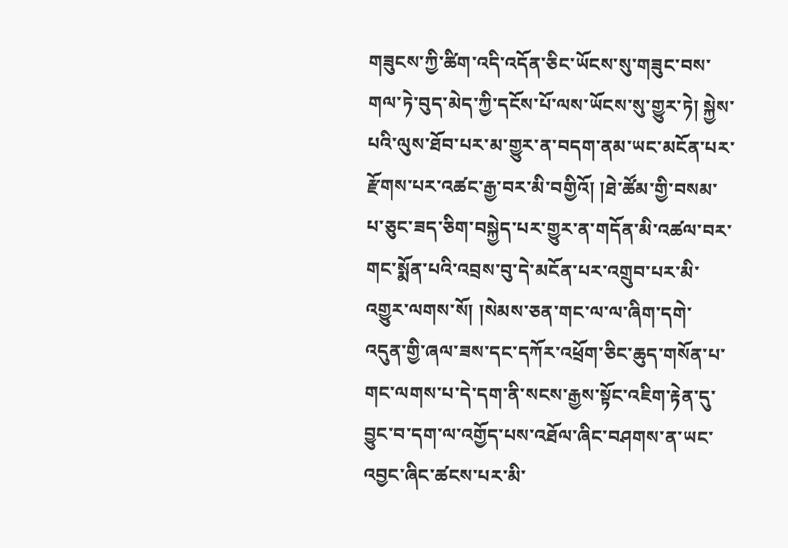གཟུངས་ཀྱི་ཚིག་འདི་འདོན་ཅིང་ཡོངས་སུ་གཟུང་བས་གལ་ཏེ་བུད་མེད་ཀྱི་དངོས་པོ་ལས་ཡོངས་སུ་གྱུར་ཏེ། སྐྱེས་པའི་ལུས་ཐོབ་པར་མ་གྱུར་ན་བདག་ནམ་ཡང་མངོན་པར་རྫོགས་པར་འཚང་རྒྱ་བར་མི་བགྱིའོ། །ཐེ་ཚོམ་གྱི་བསམ་པ་ཅུང་ཟད་ཅིག་བསྐྱེད་པར་གྱུར་ན་གདོན་མི་འཚལ་བར་གང་སྨོན་པའི་འབྲས་བུ་དེ་མངོན་པར་འགྲུབ་པར་མི་འགྱུར་ལགས་སོ། །སེམས་ཅན་གང་ལ་ལ་ཞིག་དགེ་འདུན་གྱི་ཞལ་ཟས་དང་དཀོར་འཕྲོག་ཅིང་ཆུད་གསོན་པ་གང་ལགས་པ་དེ་དག་ནི་སངས་རྒྱས་སྟོང་འཇིག་རྟེན་དུ་བྱུང་བ་དག་ལ་འགྱོད་པས་འཐོལ་ཞིང་བཤགས་ན་ཡང་འབྱང་ཞིང་ཚངས་པར་མི་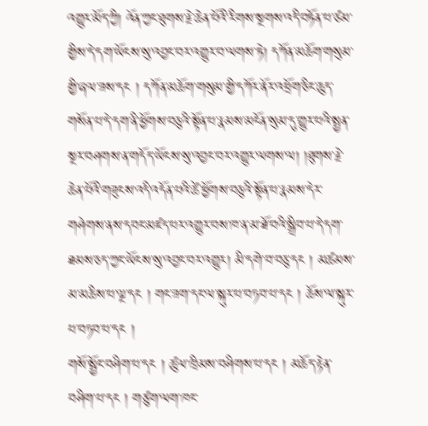འགྱུར་མོད་ཀྱི། འོན་ཀྱང་ཐུགས་རྗེ་ཆེན་པོའི་རིགས་སྔགས་འདི་བཏོན་པ་ཙམ་གྱིས་དེ་དག་ཡོངས་སུ་འབྱང་བར་འགྱུར་བ་ལགས་ཏེ། དཀོན་མཆོག་གསུམ་གྱི་ཞལ་ཟས་དང ། དཀོན་མཆོག་གསུམ་གྱི་དཀོར་ནོར་འཕྲོག་ཅིང་ཆུད་གསོན་པ་དེ་དག་ནི་ཕྱོགས་བཅུའི་སྟོན་པ་རྣམས་མངོན་སུམ་དུ་གྱུར་པའི་སྤྱན་སྔར་བཤགས་ན་གདོད་ཡོངས་སུ་འབྱང་བར་འགྱུར་ལགས་ལ། །ཐུགས་རྗེ་ཆེན་པོའི་གཟུངས་འདི་འདོན་པའི་ཚེ་ཕྱོགས་བཅུའི་སྟོན་པ་རྣམས་དེར་གཤེགས་ནས་དབང་མཛད་པར་འགྱུར་བས་ཁ་ན་མ་ཐོ་བའི་སྒྲིབ་པ་དེ་དག་ཐམས་ཅད་ཀྱང་ཡོངས་སུ་འབྱང་བར་འགྱུར། མི་དགེ་བ་བཅུ་དང ། མཚམས་མ་མཆིས་པ་ལྔ་དང ། གང་ཟག་དང་ལ་སྐུར་པ་བཏབ་པ་དང ། ཆོས་ལ་སྐུར་པ་བཏབ་པ་དང །
གསོ་སྦྱོང་བཤིག་པ་དང ། ཚུལ་ཁྲིམས་བཤིགས་པ་དང ། མཆོད་རྟེན་བཤིག་པ་དང ། གཙུག་ལག་ཁང་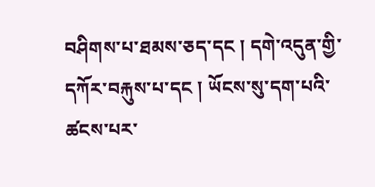བཤིགས་པ་ཐམས་ཅད་དང ། དགེ་འདུན་གྱི་དཀོར་བརྐུས་པ་དང ། ཡོངས་སུ་དག་པའི་ཚངས་པར་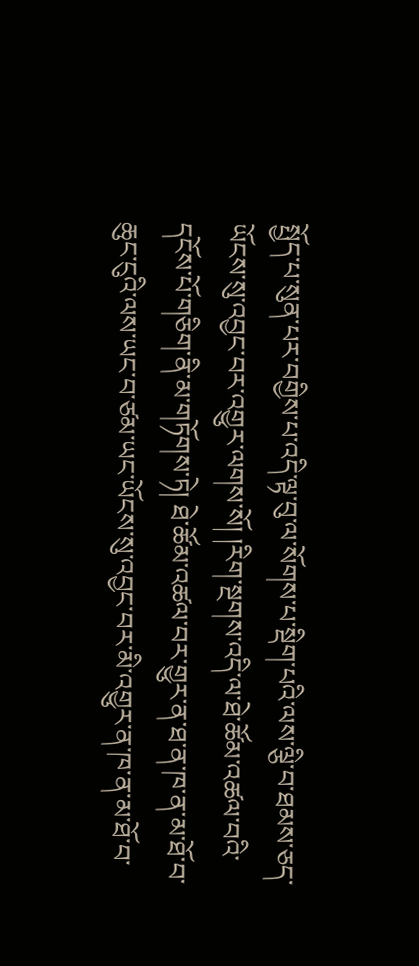སྤྱོད་པ་སུན་པར་བགྱིས་པ་འདི་ལྟ་བུ་ལ་སོགས་པ་སྡིག་པའི་ལས་ལྕི་བ་ཐམས་ཅད་ཡོངས་སུ་འབྱང་བར་འགྱུར་ལགས་སོ། །རིག་སྔགས་འདི་ལ་ཐེ་ཚོམ་འཚལ་བའི་དངོས་པོ་གཅིག་ནི་མ་གཏོགས་ཏེ། ཐེ་ཚོམ་འཚལ་བར་གྱུར་ན་ཐ་ན་ཁ་ན་མ་ཐོ་བ་ཆུང་ངུའི་ལས་ཡང་བ་ཙམ་ཡང་ཡོངས་སུ་འབྱང་བར་མི་འགྱུར་ན་ཁ་ན་མ་ཐོ་བ་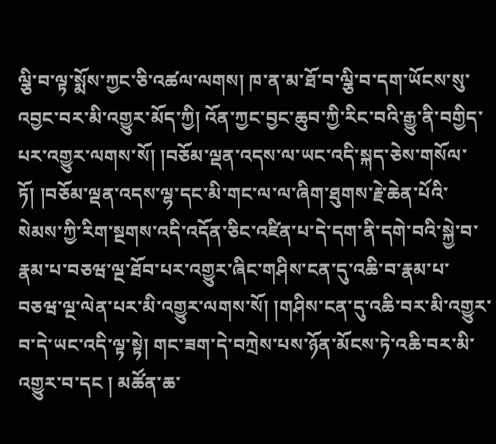ལྕི་བ་ལྟ་སྨོས་ཀྱང་ཅི་འཚལ་ལགས། ཁ་ན་མ་ཐོ་བ་ལྕི་བ་དག་ཡོངས་སུ་འབྱང་བར་མི་འགྱུར་མོད་ཀྱི། འོན་ཀྱང་བྱང་ཆུབ་ཀྱི་རིང་བའི་རྒྱུ་ནི་བགྱིད་པར་འགྱུར་ལགས་སོ། །བཅོམ་ལྡན་འདས་ལ་ཡང་འདི་སྐད་ཅེས་གསོལ་ཏོ། །བཅོམ་ལྡན་འདས་ལྷ་དང་མི་གང་ལ་ལ་ཞིག་ཐུགས་རྗེ་ཆེན་པོའི་སེམས་ཀྱི་རིག་སྔགས་འདི་འདོན་ཅིང་འཛིན་པ་དེ་དག་ནི་དགེ་བའི་སྐྱེ་བ་རྣམ་པ་བཅཝ་ལྔ་ཐོབ་པར་འགྱུར་ཞིང་གཤིས་ངན་དུ་འཆི་བ་རྣམ་པ་བཅཝ་ལྔ་ལེན་པར་མི་འགྱུར་ལགས་སོ། །གཤིས་ངན་དུ་འཆི་བར་མི་འགྱུར་བ་དེ་ཡང་འདི་ལྟ་སྟེ། གང་ཟག་དེ་བཀྲེས་པས་ཉོན་མོངས་ཏེ་འཆི་བར་མི་འགྱུར་བ་དང ། མཚོན་ཆ་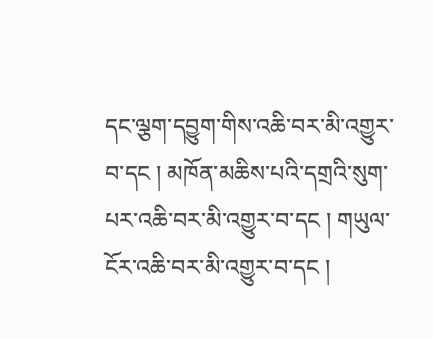དང་ལྕག་དབྱུག་གིས་འཆི་བར་མི་འགྱུར་བ་དང ། མཁོན་མཆིས་པའི་དགྲའི་སུག་པར་འཆི་བར་མི་འགྱུར་བ་དང ། གཡུལ་ངོར་འཆི་བར་མི་འགྱུར་བ་དང །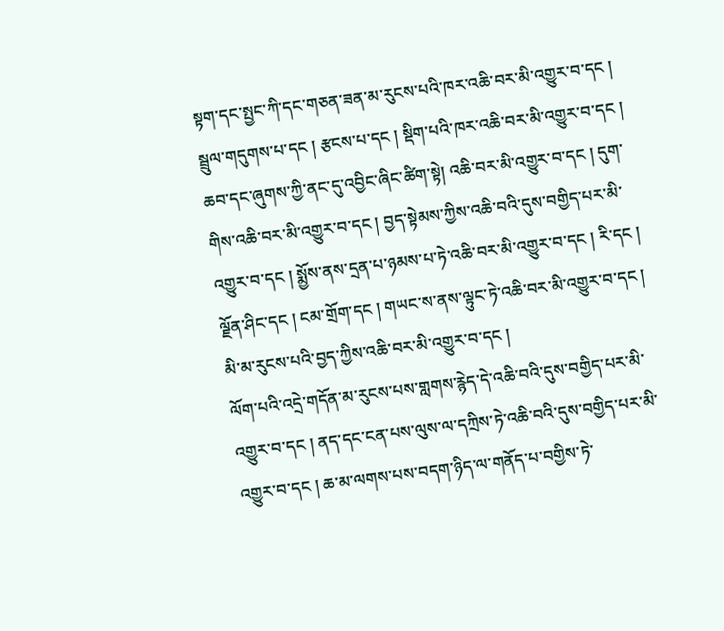སྟག་དང་སྤྱང་ཀི་དང་གཅན་ཟན་མ་རུངས་པའི་ཁར་འཆི་བར་མི་འགྱུར་བ་དང ། སྦྲུལ་གདུགས་པ་དང ། རྩངས་པ་དང ། སྡིག་པའི་ཁར་འཆི་བར་མི་འགྱུར་བ་དང ། ཆབ་དང་ཞུགས་ཀྱི་ནང་དུ་འབྱིང་ཞིང་ཚིག་སྟེ། འཆི་བར་མི་འགྱུར་བ་དང ། དུག་གིས་འཆི་བར་མི་འགྱུར་བ་དང ། བྱད་སྟེམས་ཀྱིས་འཆི་བའི་དུས་བགྱིད་པར་མི་འགྱུར་བ་དང ། སྨྱོས་ནས་དྲན་པ་ཉམས་པ་ཏེ་འཆི་བར་མི་འགྱུར་བ་དང ། རི་དང ། ལྗོན་ཤིང་དང ། ངམ་གྲོག་དང ། གཡང་ས་ནས་ལྟུང་ཏེ་འཆི་བར་མི་འགྱུར་བ་དང ། མི་མ་རུངས་པའི་བྱད་ཀྱིས་འཆི་བར་མི་འགྱུར་བ་དང །
ལོག་པའི་འདྲེ་གདོན་མ་རུངས་པས་གླགས་རྙེད་དེ་འཆི་བའི་དུས་བགྱིད་པར་མི་འགྱུར་བ་དང ། ནད་དང་ངན་པས་ལུས་ལ་དཀྲིས་ཏེ་འཆི་བའི་དུས་བགྱིད་པར་མི་འགྱུར་བ་དང ། ཆ་མ་ལགས་པས་བདག་ཉིད་ལ་གནོད་པ་བགྱིས་ཏེ་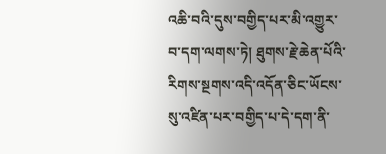འཆི་བའི་དུས་བགྱིད་པར་མི་འགྱུར་བ་དག་ལགས་ཏེ། ཐུགས་རྗེ་ཆེན་པོའི་རིགས་སྔགས་འདི་འདོན་ཅིང་ཡོངས་སུ་འཛིན་པར་བགྱིད་པ་དེ་དག་ནི་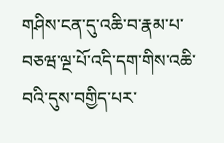གཤིས་ངན་དུ་འཆི་བ་རྣམ་པ་བཅཝ་ལྔ་པོ་འདི་དག་གིས་འཆི་བའི་དུས་བགྱིད་པར་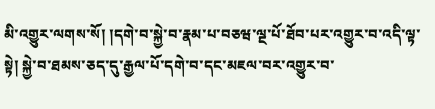མི་འགྱུར་ལགས་སོ། །དགེ་བ་སྐྱེ་བ་རྣམ་པ་བཅཝ་ལྔ་པོ་ཐོབ་པར་འགྱུར་བ་འདི་ལྟ་སྟེ། སྐྱེ་བ་ཐམས་ཅད་དུ་རྒྱལ་པོ་དགེ་བ་དང་མཇལ་བར་འགྱུར་བ་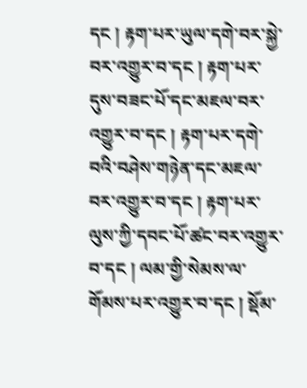དང ། རྟག་པར་ཡུལ་དགེ་བར་སྐྱེ་བར་འགྱུར་བ་དང ། རྟག་པར་དུས་བཟང་པོ་དང་མཇལ་བར་འགྱུར་བ་དང ། རྟག་པར་དགེ་བའི་བཤེས་གཉེན་དང་མཇལ་བར་འགྱུར་བ་དང ། རྟག་པར་ལུས་ཀྱི་དབང་པོ་ཚང་བར་འགྱུར་བ་དང ། ལམ་གྱི་སེམས་ལ་གོམས་པར་འགྱུར་བ་དང ། སྡོམ་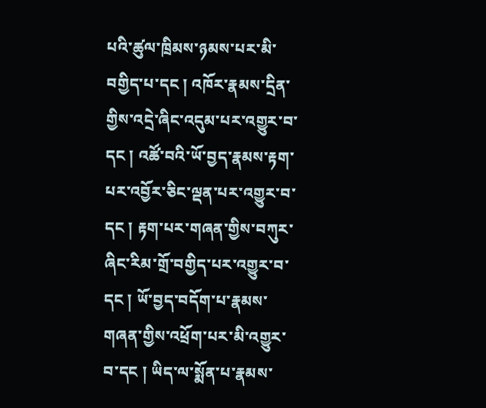པའི་ཚུལ་ཁྲིམས་ཉམས་པར་མི་བགྱིད་པ་དང ། འཁོར་རྣམས་དྲིན་གྱིས་འདྲེ་ཞིང་འདུམ་པར་འགྱུར་བ་དང ། འཚོ་བའི་ཡོ་བྱད་རྣམས་རྟག་པར་འབྱོར་ཅིང་ལྡན་པར་འགྱུར་བ་དང ། རྟག་པར་གཞན་གྱིས་བཀུར་ཞིང་རིམ་གྲོ་བགྱིད་པར་འགྱུར་བ་དང ། ཡོ་བྱད་བདོག་པ་རྣམས་གཞན་གྱིས་འཕྲོག་པར་མི་འགྱུར་བ་དང ། ཡིད་ལ་སྨོན་པ་རྣམས་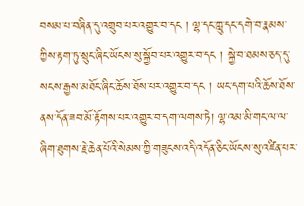བསམ་པ་བཞིན་དུ་འགྲུབ་པར་འགྱུར་བ་དང ། ལྷ་དང་ཀླུ་དང་དགེ་བ་རྣམས་ཀྱིས་རྟག་ཏུ་སྲུང་ཞིང་ཡོངས་སུ་སྐྱོབ་པར་འགྱུར་བ་དང ། སྐྱེ་བ་ཐམས་ཅད་དུ་སངས་རྒྱས་མཐོང་ཞིང་ཆོས་ཐོས་པར་འགྱུར་བ་དང ། ཡང་དག་པའི་ཆོས་ཐོས་ནས་དོན་ཟབ་མོ་རྟོགས་པར་འགྱུར་བ་དག་ལགས་ཏེ། ལྷ་འམ་མི་གང་ལ་ལ་ཞིག་ཐུགས་རྗེ་ཆེན་པོའི་སེམས་ཀྱི་གཟུངས་འདི་འདོན་ཅིང་ཡོངས་སུ་འཛིན་པར་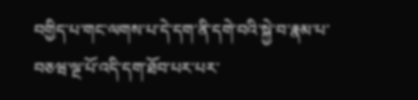བགྱིད་པ་གང་ལགས་པ་དེ་དག་ནི་དགེ་བའི་སྐྱེ་བ་རྣམ་པ་བཅཝ་ལྔ་པོ་འདི་དག་ཐོབ་པར་པར་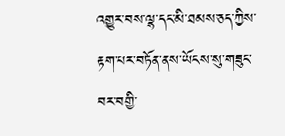འགྱུར་བས་ལྷ་དང་མི་ཐམས་ཅད་ཀྱིས་རྟག་པར་བཏོན་ནས་ཡོངས་སུ་གཟུང་བར་བགྱི་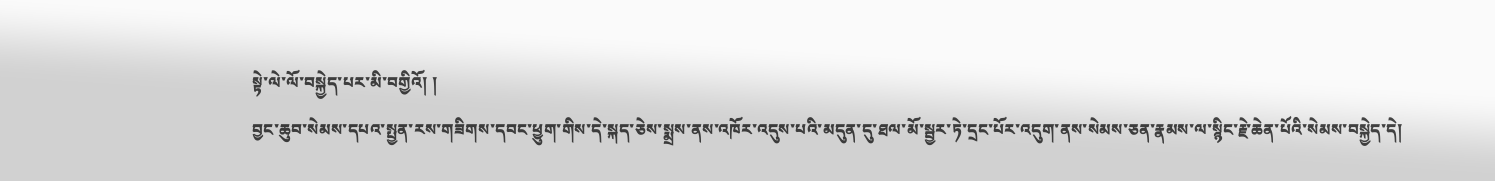སྟེ་ལེ་ལོ་བསྐྱེད་པར་མི་བགྱིའོ། །
བྱང་ཆུབ་སེམས་དཔའ་སྤྱན་རས་གཟིགས་དབང་ཕྱུག་གིས་དེ་སྐད་ཅེས་སྨྲས་ནས་འཁོར་འདུས་པའི་མདུན་དུ་ཐལ་མོ་སྦྱར་ཏེ་དྲང་པོར་འདུག་ནས་སེམས་ཅན་རྣམས་ལ་སྙིང་རྗེ་ཆེན་པོའི་སེམས་བསྐྱེད་དེ།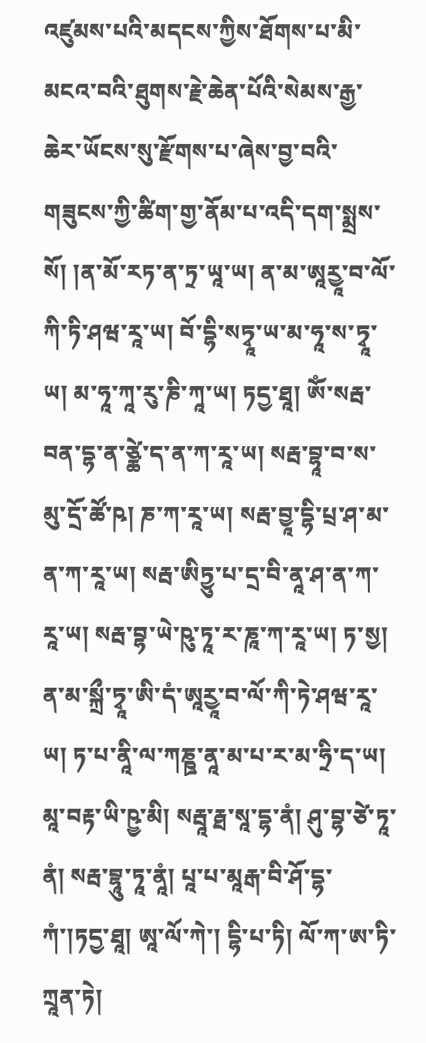འཛུམས་པའི་མདངས་ཀྱིས་ཐོགས་པ་མི་མངའ་བའི་ཐུགས་རྗེ་ཆེན་པོའི་སེམས་རྒྱ་ཆེར་ཡོངས་སུ་རྫོགས་པ་ཞེས་བྱ་བའི་གཟུངས་ཀྱི་ཚིག་གྱ་ནོམ་པ་འདི་དག་སྨྲས་སོ། །ན་མོ་རཏ་ན་ཏྲ་ཡཱ་ཡ། ན་མ་ཨཱརྱཱ་བ་ལོ་ཀི་ཏི་ཤཝ་རཱ་ཡ། བོ་དྷི་སཏྭཱ་ཡ་མ་ཧཱ་ས་ཏྭཱ་ཡ། མ་ཧཱ་ཀཱ་རུ་ཎི་ཀཱ་ཡ། ཏདྱ་ཐཱ། ཨོཾ་སརྦ་བན་དྷ་ན་ཙྪེ་ད་ན་ཀ་རཱ་ཡ། སརྦ་བྷཱ་བ་ས་མུ་དྲོ་ཚོ་ཥ། ཎ་ཀ་རཱ་ཡ། སརྦ་བྱཱ་དྷི་པྲ་ཤ་མ་ན་ཀ་རཱ་ཡ། སརྦ་ཨིཏྱུ་པ་དྲ་བི་ནཱ་ཤ་ན་ཀ་རཱ་ཡ། སརྦ་བྷ་ཡེ་ཥུ་ཏཱ་ར་ཎཱ་ཀ་རཱ་ཡ། ཏ་སྱ། ན་མ་སྐྲྀ་ཏྭཱ་ཨི་དཾ་ཨཱརྱཱ་བ་ལོ་ཀི་ཏེ་ཤཝ་རཱ་ཡ། ཏ་པ་ནཱི་ལ་ཀཎྛ་ནཱ་མ་པ་ར་མ་ཧྲི་ད་ཡ། མཱ་བརྟ་ཡི་ཥྱ་མི། སརྦཱ་རྠ་སཱ་དྷ་ནཾ། ཤུ་བྷ་ཙེ་ཏཱ་ནཾ། སརྦ་བྷཱུ་ཏཱ་ནཱཾ། པཱ་པ་མཱརྒ་བི་ཤོ་དྷ་ཀཾ་།ཏདྱ་ཐཱ། ཨཱ་ལོ་ཀེ་། དྷི་པ་ཏི། ལོ་ཀ་ཨ་ཏི་ཀྲཱན་ཏེ།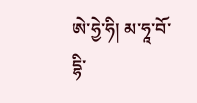ཨེ་ཧྱེ་ཧི། མ་ཧཱ་བོ་དྷི་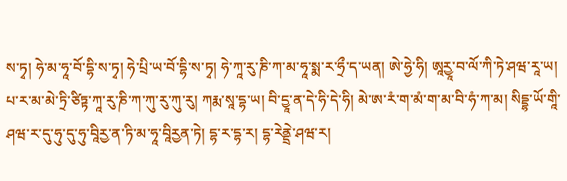ས་ཏྭ། ཧེ་མ་ཧཱ་བོ་དྷི་ས་ཏྭ། ཧེ་པྲི་ཡ་བོ་དྷི་ས་ཏྭ། ཧེ་ཀཱ་རུ་ཎི་ཀ་མ་ཧཱ་སྨ་ར་ཧྲྀ་ད་ཡན། ཨེ་ཧྱེ་ཧི། ཨཱརྱཱ་བ་ལོ་ཀི་ཏེ་ཤཝ་རཱ་ཡ། པ་ར་མ་མེ་ཏྲི་ཙིཏྟ་ཀཱ་རུ་ཎི་ཀ་ཀུ་རུ་ཀུ་རུ། ཀརྨ་སཱ་དྷ་ཡ། བི་དྱཱ་ན་དེ་ཧི་དེ་ཧི། མེ་ཨ་རཾ་ག་མཾ་ག་མ་བི་ཧཾ་ཀ་མ། སིདྡྷ་ཡོ་གཱི་ཤཝ་ར་དུ་ཧུ་དུ་ཧུ་བཱིརྱ་ན་ཏི་མ་ཧཱ་བཱིརྱན་ཏེ། དྷ་ར་དྷ་ར། དྷ་རེནྡྲེ་ཤཝ་ར།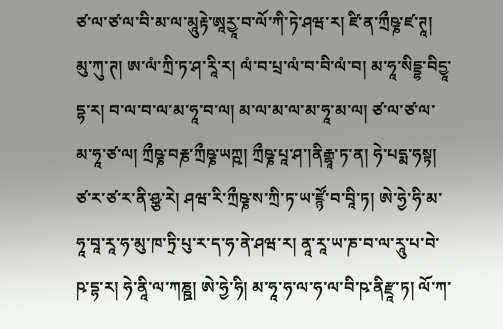ཙ་ལ་ཙ་ལ་བི་མ་ལ་མཱུརྟེ་ཨཱརྱཱ་བ་ལོ་ཀི་ཏེ་ཤཝ་ར། ཛི་ན་ཀྲྀཥྞ་ཛ་ཊཱ། མུ་ཀུ་ཊ། ཨ་ལཾ་ཀྲི་ཏ་ཤ་རཱི་ར། ལཾ་བ་པྲ་ལཾ་བ་བི་ལཾ་བ། མ་ཧཱ་སིདྡྷ་བིདྱཱ་དྷ་ར། བ་ལ་བ་ལ་མ་ཧཱ་བ་ལ། མ་ལ་མ་ལ་མ་ཧཱ་མ་ལ། ཙ་ལ་ཙ་ལ་མ་ཧཱ་ཙ་ལ། ཀྲྀཥྞ་བརྞ་ཀྲྀཥྞ་ཡཀྵ། ཀྲྀཥྞ་པཱ་ཤ་།ནིརྒྷཱ་ཏ་ན། ཧེ་པདྨ་ཧསྟ། ཙ་ར་ཙ་ར་ནི་ཤྩ་རེ། ཤཝ་རི་ཀྲྀཥྞ་ས་ཀྲི་ཏ་ཡ་ཛྙོ་བ་བཱི་ཏ། ཨེ་ཧྱེ་ཧི་མ་ཧཱ་བཱ་རཱ་ཧ་མུ་ཁ་ཏྲི་པུ་ར་ད་ཧ་ནེ་ཤཝ་ར། ནཱ་རཱ་ཡ་ཎ་བ་ལ་རཱུ་པ་བེ་ཥ་དྷ་ར། ཧེ་ནཱི་ལ་ཀཎྛ། ཨེ་ཧྱེ་ཧི། མ་ཧཱ་ཧ་ལ་ཧ་ལ་བི་ཥ་ནིརྫཱ་ཏ། ལོ་ཀ་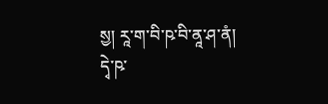སྱ། རཱ་ག་བི་ཥ་བི་ནཱ་ཤ་ནཾ། དྭེ་ཥ་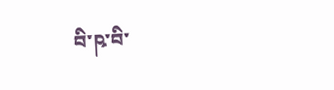བི་ཥ་བི་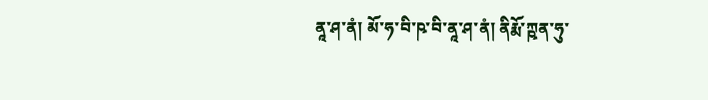ནཱ་ཤ་ནཾ། མོ་ཧ་བི་ཥ་བི་ནཱ་ཤ་ནཾ། ནིརྨོ་ཀྵན་ཧུ་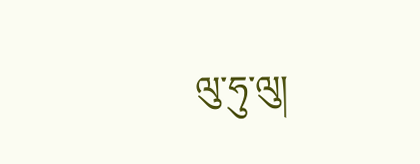ལུ་ཧུ་ལུ།